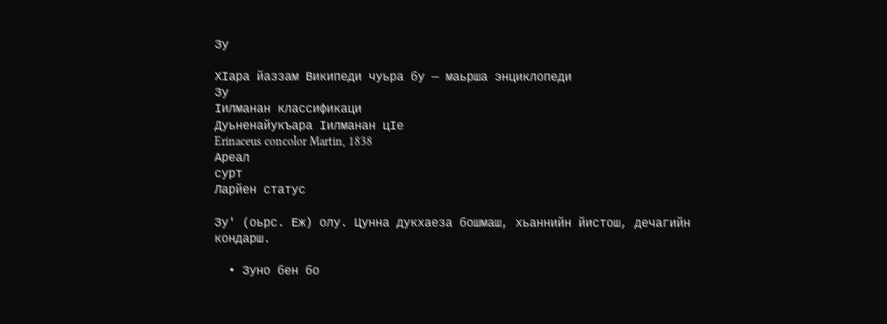Зу

ХӀара йаззам Википеди чуьра бу — маьрша энциклопеди
Зу
Ӏилманан классификаци
Дуьненайукъара Ӏилманан цӀе
Erinaceus concolor Martin, 1838
Ареал
сурт
Ларйен статус

Зу' (оьрс. Еж) олу. Цунна дукхаеза бошмаш, хьаннийн йистош, дечагийн кондарш.

  • Зуно бен бо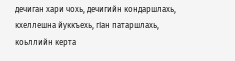дечиган хари чохь, дечигийн кондаршлахь, кхеллешна йуккъехь, гӀан патаршлахь, коьллийн керта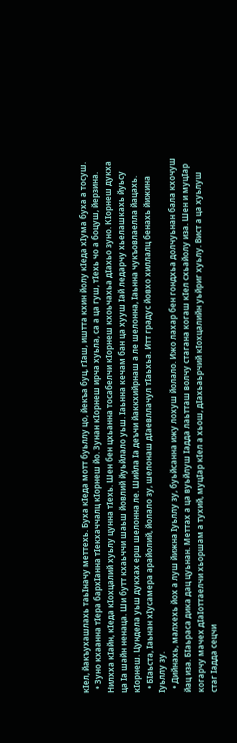кӀел, йакъухашлахь таьӀначу меттехь. Буха кӀеда мотт буьллу цо, йекъа буц, гӀаш, иштта кхин йолу кӀеда хӀума буха а тосуш.
  • Зуно кхаанна тӀера бархӀанна тӀекхаччалц кӀорнеш йо. Зунан кӀорнеш ирча хуьла, са а ца гуш, тӀехь чо а боцуш, йерзина. Нилхха кӀайн, кӀеда кӀохцалий хуьлу цунна тӀехь. Шен бен цхьанна тосабелчи кӀорнеш кхоьчахьа дӀахьо зуно. КӀорнеш дукха ца Ӏа шайн ненаца. Ши бутт кхаьччи шаьш йовлий йуьйлало уьш. Ӏаьнна кечам бан ца хууш Ӏай ледарчу хьелашкахь йуьсу кӀорнеш. Цундела уьш дукхах ерш шелонна ле. Шийла Ӏа деъчи йаккхийрнаш а ле шелонна, Ӏаьнна чукъовлаелла йацахь.
  • БӀаьста, Ӏаьнан хӀусамера арайолий, йолало зу, шелонаш дӀаевллачул тӀаьхьа. Итт градус йовхо хиллалц бенахь йижина Ӏуьллу зу.
  • Дийнахь, малхехь йох а луш йижна Ӏуьллу зу, буьйсанна ижу лохуш йолало. Ижо лахар бен гондхьа долчуьнан бала кхочуш йац иза. БӀаьраса дика дац цуьнан. Меттах а ца вуьйлуш Ӏадда лаьтташ волчу стагана когаш кӀел схьайолу иза. Шен и муцӀар когарчу мачех дӀаӀоттаелчи хьоршам а тухий, муцӀар кӀел а хьош, дӀахьаьрчий кӀохцалийн уьйриг хуьлу. Вист а ца хуьлуш стаг Ӏадда сецчи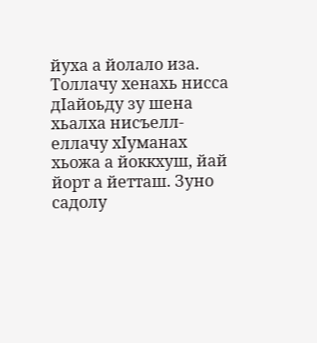йуха а йолало иза. Толлачу хенахь нисса дӀайоьду зу шена хьалха нисъелл-еллачу хӀуманах хьожа а йоккхуш, йай йорт а йетташ. Зуно садолу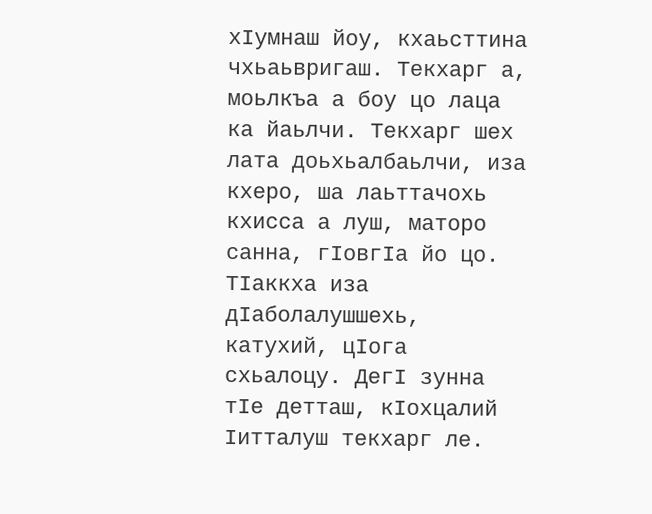хӀумнаш йоу, кхаьсттина чхьаьвригаш. Текхарг а, моьлкъа а боу цо лаца ка йаьлчи. Текхарг шех лата доьхьалбаьлчи, иза кхеро, ша лаьттачохь кхисса а луш, маторо санна, гӀовгӀа йо цо. ТӀаккха иза дӀаболалушшехь, катухий, цӀога схьалоцу. ДегӀ зунна тӀе детташ, кӀохцалий Ӏитталуш текхарг ле.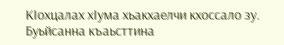КӀохцалах хӀума хьакхаелчи кхоссало зу. Буьйсанна къаьсттина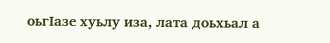оьгӀазе хуьлу иза, лата доьхьал а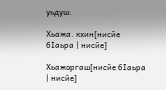уьдуш.

Хьажа. кхин[нисйе бӀаьра | нисйе]

Хьажоргаш[нисйе бӀаьра | нисйе]